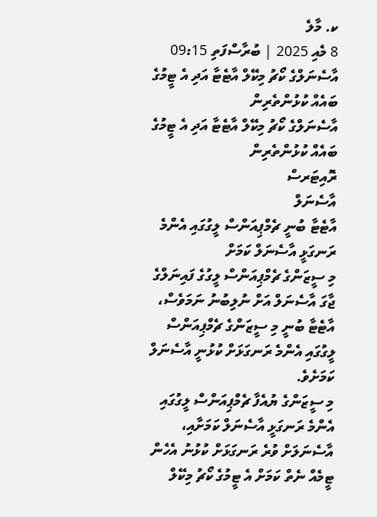ކ. މާލެ
8 މެއި 2025 | ބުރާސްފަތި 09:15
އާސެނަލްގެ ކޯޗު މިކޭލް އާޓެޓާ އަދި އެ ޓީމުގެ ބައެއް ކުޅުންތެރިން
އާސެނަލްގެ ކޯޗު މިކޭލް އާޓެޓާ އަދި އެ ޓީމުގެ ބައެއް ކުޅުންތެރިން
ރޮއިޓަރސް
އާސެނަލް
އާޓެޓާ ބުނީ ޗެމްޕިއަންސް ލީގުގައި އެންމެ ރަނގަޅީ އާސެނަލް ކަމަށް
މި ސީޒަންގެ ޗެމްޕިއަންސް ލީގުގެ ފައިނަލްގެ ޖާގަ އާސެނަލް އަށް ނުލިބުނު ނަމަވެސް، އާޓެޓާ ބުނީ މި ސީޒަންގެ ޗެމްޕިއަންސް ލީގުގައި އެންމެ ރަނގަޅަށް ކުޅުނީ އާސެނަލް ކަމަށެވެ.
މި ސީޒަންގެ ޔުއެފާ ޗެމްޕިއަންސް ލީގުގައި އެންމެ ރަނގަޅީ އާސެނަލް ކަމަށާއި، އާސެނަލަށް ވުރެ ރަނގަޅަށް ކުޅުނު އެހެން ޓީމެއް ނެތް ކަމަށް އެ ޓީމުގެ ކޯޗު މިކޭލް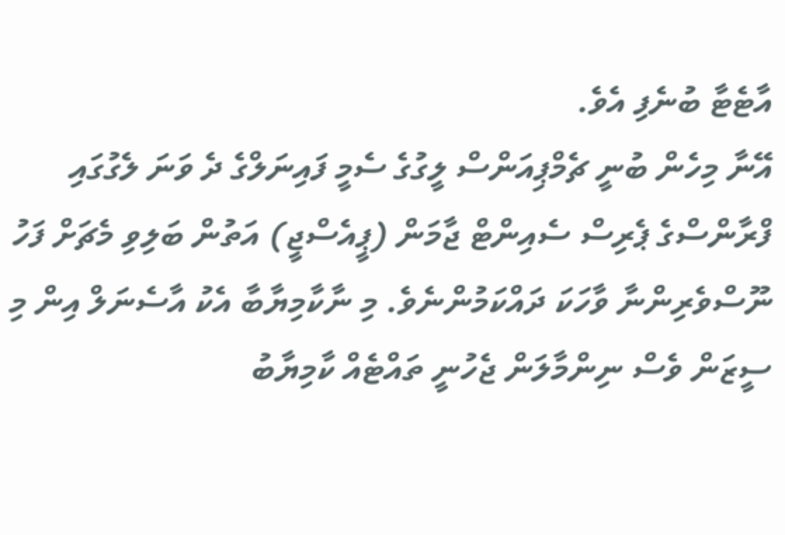އާޓެޓާ ބުނެފި އެވެ.
އޭނާ މިހެން ބުނީ ޗެމްޕިއަންސް ލީގުގެ ސެމީ ފައިނަލްގެ ދެ ވަނަ ލެގުގައި ފްރާންސްގެ ޕެރިސް ސެއިންޓް ޖާމަން (ޕީއެސްޖީ) އަތުން ބަލިވި މެޗަށް ފަހު ނޫސްވެރިންނާ ވާހަކަ ދައްކަމުންނެވެ. މި ނާކާމިޔާބާ އެކު އާސެނަލް އިން މި ސީޒަން ވެސް ނިންމާލަން ޖެހުނީ ތައްޓެއް ކާމިޔާބު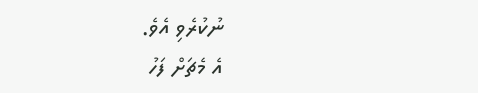ނުކުރެވި އެވެ.
އެ މެޗަށް ފަހު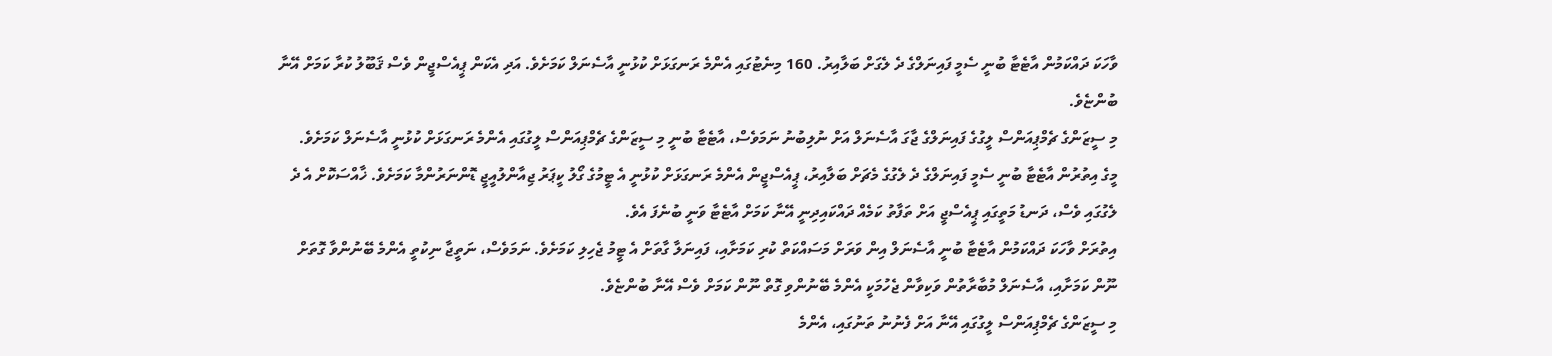ވާހަކަ ދައްކަމުން އާޓެޓާ ބުނީ ސެމީ ފައިނަލްގެ ދެ ލެގަށް ބަލާއިރު. 160 މިނެޓުގައި އެންމެ ރަނގަޅަށް ކުޅުނީ އާސެނަލް ކަމަށެވެ. އަދި އެކަން ޕީއެސްޖީން ވެސް ޤަބޫލު ކުރާ ކަމަށް އޭނާ ބުންޏެވެ.
މި ސީޒަންގެ ޗެމްޕިއަންސް ލީގުގެ ފައިނަލްގެ ޖާގަ އާސެނަލް އަށް ނުލިބުނު ނަމަވެސް، އާޓެޓާ ބުނީ މި ސީޒަންގެ ޗެމްޕިއަންސް ލީގުގައި އެންމެ ރަނގަޅަށް ކުޅުނީ އާސެނަލް ކަމަށެވެ.
މީގެ އިތުރުން އާޓެޓާ ބުނީ ސެމީ ފައިނަލްގެ ދެ ލެގުގެ މެޗަށް ބަލާއިރު، ޕީއެސްޖީން އެންމެ ރަނގަޅަށް ކުޅުނީ އެ ޓީމުގެ ގޯލު ކީޕަރު ޖިއާންލުއީޖީ ޑޮންނަރުންމާ ކަމަށެވެ. ޚާއްސަކޮށް އެ ދެ ލެގުގައި ވެސް، ދަނޑު މަތީގައި ޕީއެސްޖީ އަށް ތަފާތު ކަމެއް ދައްކައިދިނީ އޭނާ ކަމަށް އާޓެޓާ ވަނީ ބުނެފަ އެވެ.
އިތުރަށް ވާހަކަ ދައްކަމުން އާޓެޓާ ބުނީ އާސެނަލް އިން ވަރަށް މަސައްކަތް ކުރި ކަމަށާއި، ފައިނަލާ ގާތަށް އެ ޓީމު ޖެހިލި ކަމަށެވެ. ނަމަވެސް، ނަތީޖާ ނިކުތީ އެންމެ ބޭނުންވާ ގޮތަށް ނޫން ކަމަށާއި، އާސެނަލް މުބާރާތުން ވަކިވާން ޖެހުމަކީ އެންމެ ބޭނުންވި ގޮތް ނޫން ކަމަށް ވެސް އޭނާ ބުންޏެވެ.
މި ސީޒަންގެ ޗެމްޕިއަންސް ލީގުގައި އޭނާ އަށް ފެނުނު ތަނުގައި، އެންމެ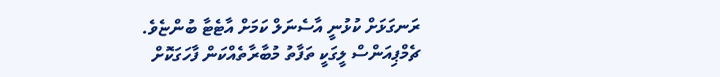ރަނގަޅަށް ކުޅުނީ އާސެނަލް ކަމަށް އާޓެޓާ ބުންޏެވެ. ޗެމްޕިއަންސް ލީގަކީ ތަފާތު މުބާރާތެއްކަން ފާހަގަކޮށް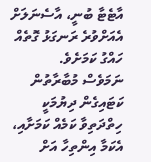އާޓެޓާ ބުނީ، އާސެނަލަށް އެއަށްވުރެ ރަނގަޅު ގޮތެއް ހައްގު ކަމަށެވެ.
ނަމަވެސް މުބާރާތުން ކަޓައިގެން ދިޔުމަކީ ހިތްދަތިވާ ކަމެއް ކަމަށާއި، އެކަމާ އިންތިހާ އަށް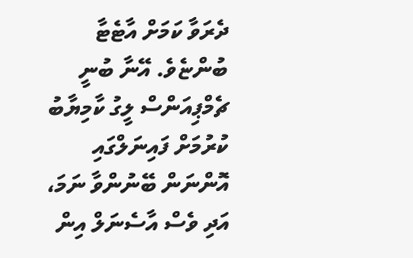ދެރަވާ ކަމަށް އާޓެޓާ ބުންޏެވެ. އޭނާ ބުނީ ޗެމްޕިއަންސް ލީގު ކާމިޔާބު ކުރުމަށް ފައިނަލްގައި އޮންނަން ބޭނުންވާ ނަމަ، އަދި ވެސް އާސެނަލް އިން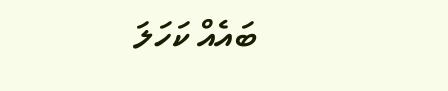ބައެއް ކަހަލަ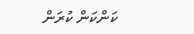ކަންކަން ކުރަން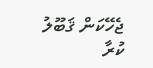ޖެހޭކަން ޤަބޫލު ކުރާ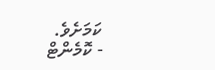ކަމަށެވެ.
- ކޮމެންޓް